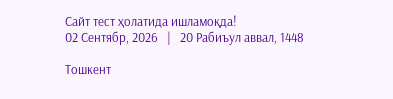Сайт тест ҳолатида ишламоқда!
02 Сентябр, 2026   |   20 Рабиъул аввал, 1448

Тошкент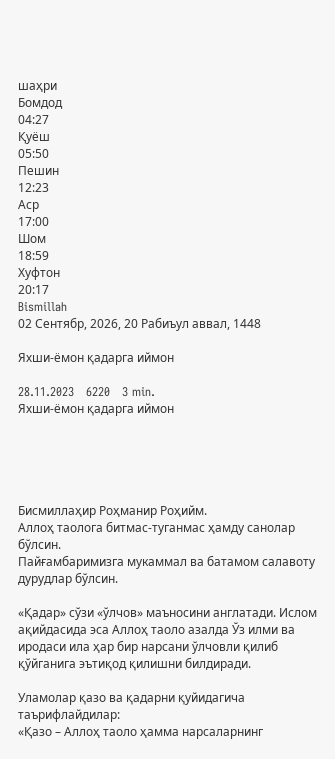шаҳри
Бомдод
04:27
Қуёш
05:50
Пешин
12:23
Аср
17:00
Шом
18:59
Хуфтон
20:17
Bismillah
02 Сентябр, 2026, 20 Рабиъул аввал, 1448

Яхши-ёмон қадарга иймон

28.11.2023   6220   3 min.
Яхши-ёмон қадарга иймон





Бисмиллаҳир Роҳманир Роҳийм.
Аллоҳ таолога битмас-туганмас ҳамду санолар бўлсин.
Пайғамбаримизга мукаммал ва батамом салавоту дурудлар бўлсин.

«Қадар» сўзи «ўлчов» маъносини англатади. Ислом ақийдасида эса Аллоҳ таоло азалда Ўз илми ва иродаси ила ҳар бир нарсани ўлчовли қилиб қўйганига эътиқод қилишни билдиради.

Уламолар қазо ва қадарни қуйидагича таърифлайдилар:
«Қазо – Аллоҳ таоло ҳамма нарсаларнинг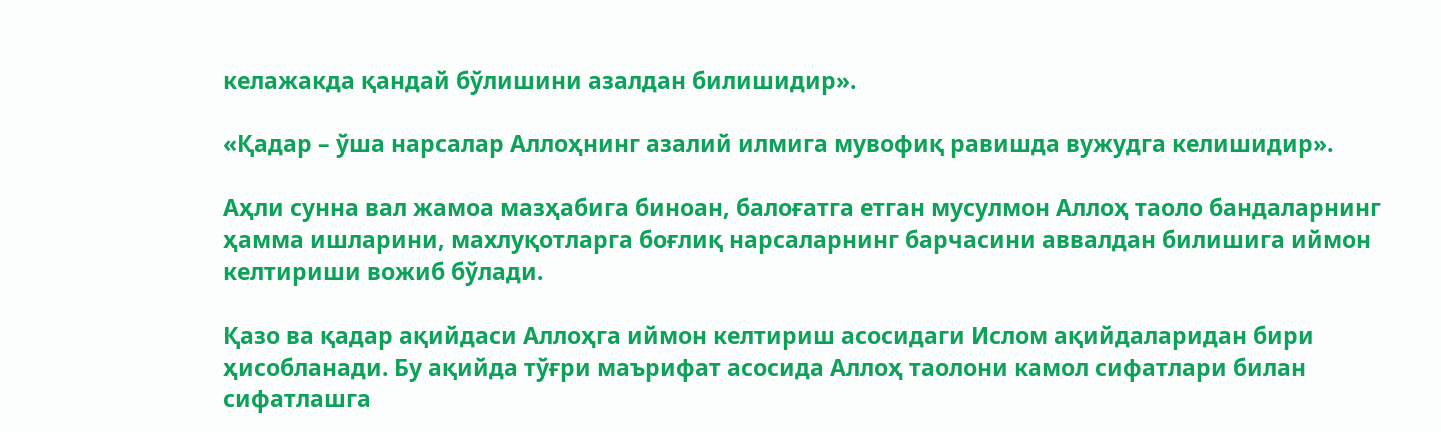келажакда қандай бўлишини азалдан билишидир».

«Қадар – ўша нарсалар Аллоҳнинг азалий илмига мувофиқ равишда вужудга келишидир».

Аҳли сунна вал жамоа мазҳабига биноан, балоғатга етган мусулмон Аллоҳ таоло бандаларнинг ҳамма ишларини, махлуқотларга боғлиқ нарсаларнинг барчасини аввалдан билишига иймон келтириши вожиб бўлади.

Қазо ва қадар ақийдаси Аллоҳга иймон келтириш асосидаги Ислом ақийдаларидан бири ҳисобланади. Бу ақийда тўғри маърифат асосида Аллоҳ таолони камол сифатлари билан сифатлашга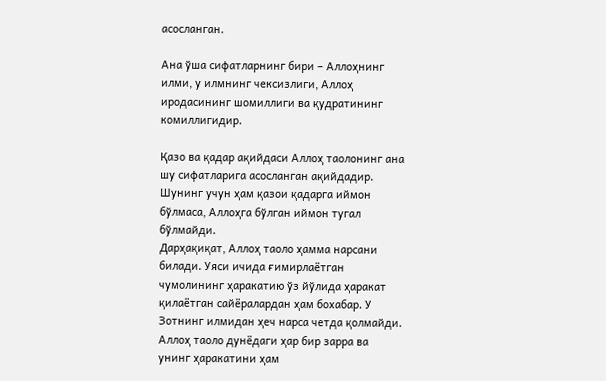асосланган.

Ана ўша сифатларнинг бири – Аллоҳнинг илми, у илмнинг чексизлиги, Аллоҳ иродасининг шомиллиги ва қудратининг комиллигидир.

Қазо ва қадар ақийдаси Аллоҳ таолонинг ана шу сифатларига асосланган ақийдадир. Шунинг учун ҳам қазои қадарга иймон бўлмаса, Аллоҳга бўлган иймон тугал бўлмайди.
Дарҳақиқат, Аллоҳ таоло ҳамма нарсани билади. Уяси ичида ғимирлаётган чумолининг ҳаракатию ўз йўлида ҳаракат қилаётган сайёралардан ҳам бохабар. У Зотнинг илмидан ҳеч нарса четда қолмайди. Аллоҳ таоло дунёдаги ҳар бир зарра ва унинг ҳаракатини ҳам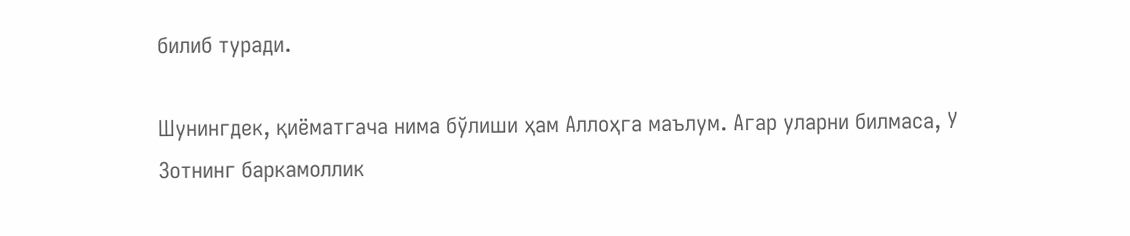билиб туради.

Шунингдек, қиёматгача нима бўлиши ҳам Аллоҳга маълум. Агар уларни билмаса, У Зотнинг баркамоллик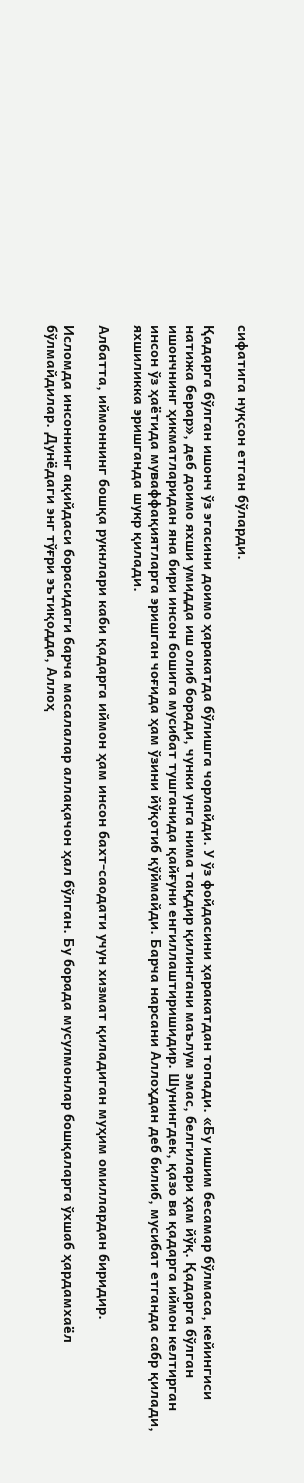сифатига нуқсон етган бўларди.

Қадарга бўлган ишонч ўз эгасини доимо ҳаракатда бўлишга чорлайди. У ўз фойдасини ҳаракатдан топади. «Бу ишим бесамар бўлмаса, кейингиси натижа берар», деб доимо яхши умидда иш олиб боради, чунки унга нима тақдир қилингани маълум эмас, белгилари ҳам йўқ. Қадарга бўлган ишончнинг ҳикматларидан яна бири инсон бошига мусибат тушганида қайғуни енгиллаштиришидир. Шунингдек, қазо ва қадарга иймон келтирган инсон ўз ҳаётида муваффақиятларга эришган чоғида ҳам ўзини йўқотиб қўймайди. Барча нарсани Аллоҳдан деб билиб, мусибат етганда сабр қилади, яхшиликка эришганда шукр қилади.

Албатта, иймоннинг бошқа рукнлари каби қадарга иймон ҳам инсон бахт-саодати учун хизмат қиладиган муҳим омиллардан биридир.

Исломда инсоннинг ақийдаси борасидаги барча масалалар аллақачон ҳал бўлган. Бу борада мусулмонлар бошқаларга ўхшаб ҳардамхаёл бўлмайдилар. Дунёдаги энг тўғри эътиқодда, Аллоҳ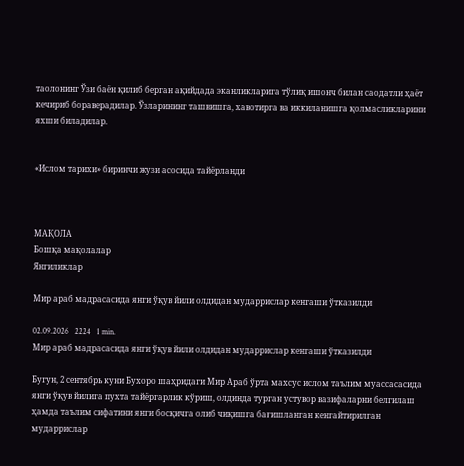таолонинг Ўзи баён қилиб берган ақийдада эканликларига тўлиқ ишонч билан саодатли ҳаёт кечириб бораверадилар. Ўзларининг ташвишга, хавотирга ва иккиланишга қолмасликларини яхши биладилар.


«Ислом тарихи» биринчи жузи асосида тайёрланди



МАҚОЛА
Бошқа мақолалар
Янгиликлар

Мир араб мадрасасида янги ўқув йили олдидан мударрислар кенгаши ўтказилди

02.09.2026   2224   1 min.
Мир араб мадрасасида янги ўқув йили олдидан мударрислар кенгаши ўтказилди

Бугун, 2 сентябрь куни Бухоро шаҳридаги Мир Араб ўрта махсус ислом таълим муассасасида янги ўқув йилига пухта тайёргарлик кўриш, олдинда турган устувор вазифаларни белгилаш ҳамда таълим сифатини янги босқичга олиб чиқишга бағишланган кенгайтирилган мударрислар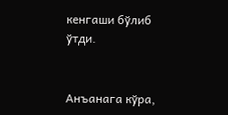кенгаши бўлиб ўтди.


Анъанага кўра,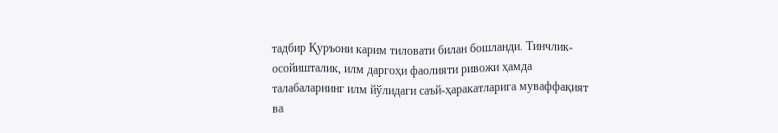тадбир Қуръони карим тиловати билан бошланди. Тинчлик-осойишталик, илм даргоҳи фаолияти ривожи ҳамда талабаларнинг илм йўлидаги саъй-ҳаракатларига муваффақият ва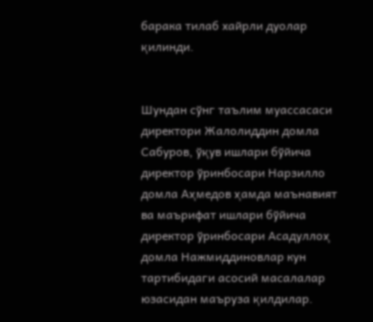барака тилаб хайрли дуолар қилинди.


Шундан сўнг таълим муассасаси директори Жалолиддин домла Сабуров, ўқув ишлари бўйича директор ўринбосари Нарзилло домла Аҳмедов ҳамда маънавият ва маърифат ишлари бўйича директор ўринбосари Асадуллоҳ домла Нажмиддиновлар кун тартибидаги асосий масалалар юзасидан маъруза қилдилар.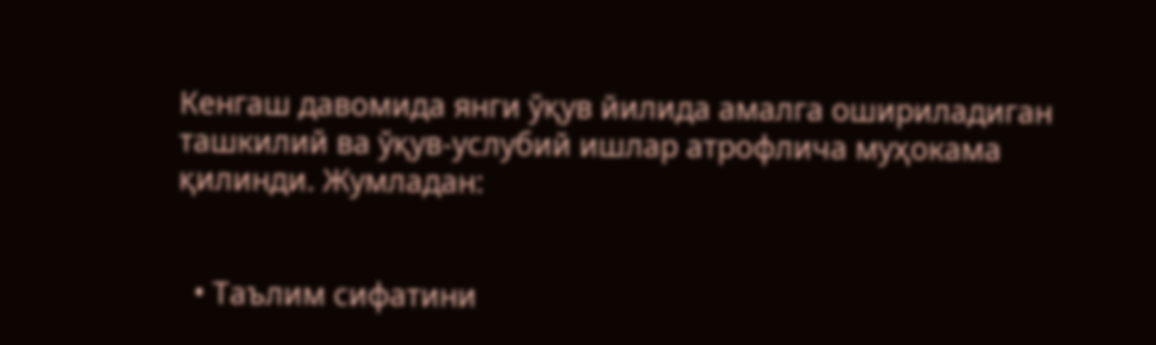Кенгаш давомида янги ўқув йилида амалга ошириладиган ташкилий ва ўқув-услубий ишлар атрофлича муҳокама қилинди. Жумладан:


  • Таълим сифатини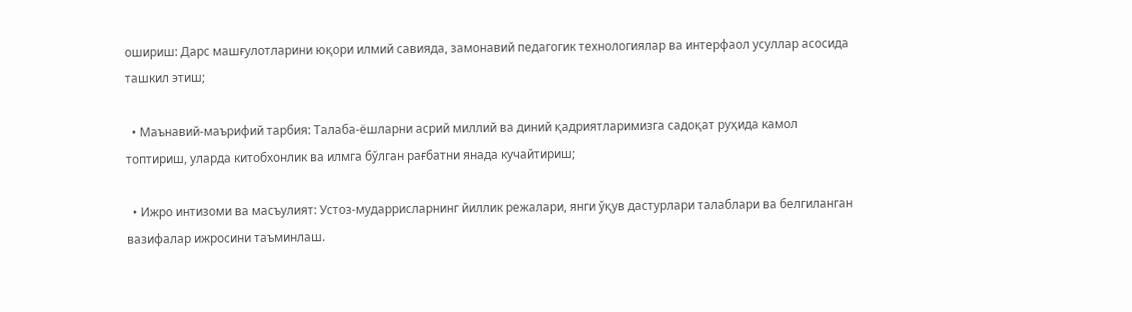ошириш: Дарс машғулотларини юқори илмий савияда, замонавий педагогик технологиялар ва интерфаол усуллар асосида ташкил этиш;

  • Маънавий-маърифий тарбия: Талаба-ёшларни асрий миллий ва диний қадриятларимизга садоқат руҳида камол топтириш, уларда китобхонлик ва илмга бўлган рағбатни янада кучайтириш;

  • Ижро интизоми ва масъулият: Устоз-мударрисларнинг йиллик режалари, янги ўқув дастурлари талаблари ва белгиланган вазифалар ижросини таъминлаш.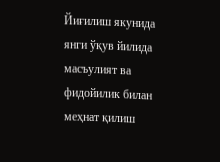Йиғилиш якунида янги ўқув йилида масъулият ва фидойилик билан меҳнат қилиш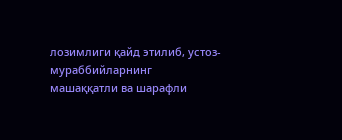лозимлиги қайд этилиб, устоз-мураббийларнинг машаққатли ва шарафли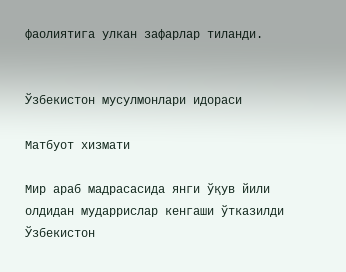фаолиятига улкан зафарлар тиланди.


Ўзбекистон мусулмонлари идораси

Матбуот хизмати

Мир араб мадрасасида янги ўқув йили олдидан мударрислар кенгаши ўтказилди
Ўзбекистон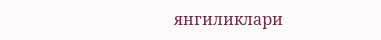янгиликлари